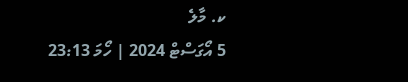ކ. މާލެ
5 އޯގަސްޓް 2024 | ހޯމަ 23:13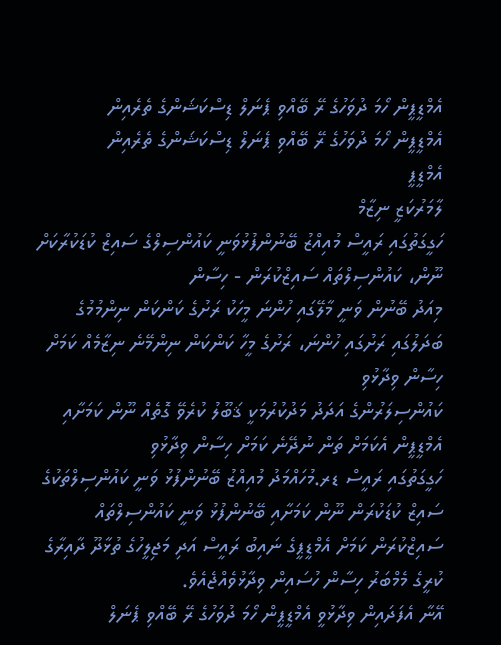އެމްޑީޕީން ހޯމަ ދުވަހުގެ ރޭ ބޭއްވި ޕެނަލް ޑިސްކަޝަންގެ ތެރެއިން
އެމްޑީޕީން ހޯމަ ދުވަހުގެ ރޭ ބޭއްވި ޕެނަލް ޑިސްކަޝަންގެ ތެރެއިން
އެމްޑީޕީ
ލާމަރުކަޒީ ނިޒާމް
ހަގީގަތުގައި ރައީސް މުއިއްޒު ބޭނުންފުޅުވަނީ ކައުންސިލްގެ ސައިޒް ކުޑަކުރާކަށް ނޫން، ކައުންސިލްތައް ސައިޒްކުރަން - ހިސާން
މިއަދު ބޭނުން ވަނީ މާލޭގައި ހުންނަ މީހަކު ރަށުގެ ކަންކަން ނިންމުމުގެ ބަދަލުގައި ރަށުގައި ހުންނަ، ރަށުގެ މީހާ ކަންކަން ނިންމޭނެ ނިޒާމެއް ކަމަށް ހިސާން ވިދާޅުވި
ކައުންސިލަރުންގެ އަދަދު މަދުކުރުމަކީ ޤަބޫލު ކުރެވޭ ގޮތެއް ނޫން ކަމަށާއި އެމްޑީޕީން އެކަމަށް ތަން ނުދޭނެ ކަމަށް ހިސާން ވިދާޅުވި
ހަގީގަތުގައި ރައީސް ޑރ.މުހައްމަދު މުއިއްޒު ބޭނުންފުޅު ވަނީ ކައުންސިލްތަކުގެ ސައިޒް ކުޑަކުރަން ނޫން ކަމަށާއި ބޭނުންފުޅު ވަނީ ކައުންސިލްތައް ސައިޒްކުރަން ކަމަށް އެމްޑީޕީގެ ނައިބު ރައީސް އަދި މަޖިލީހުގެ ތުޅާދޫ ދާއިރާގެ ކުރީގެ މެމްބަރު ހިސާން ހުސައިން ވިދާޅުވެއްޖެއެވެ.
އޭނާ އެފަދައިން ވިދާޅުވީ އެމްޑީޕީން ހޯމަ ދުވަހުގެ ރޭ ބޭއްވި ޕެނަލް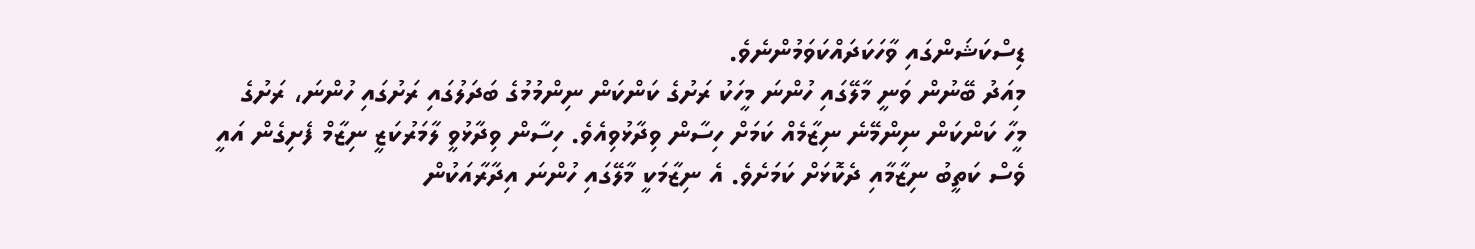ޑިސްކަޝަންގައި ވާހަކަދައްކަވަމުންނެވެ.
މިއަދު ބޭނުން ވަނީ މާލޭގައި ހުންނަ މީހަކު ރަށުގެ ކަންކަން ނިންމުމުގެ ބަދަލުގައި ރަށުގައި ހުންނަ، ރަށުގެ މީހާ ކަންކަން ނިންމޭނެ ނިޒާމެއް ކަމަށް ހިސާން ވިދާޅުވިއެވެ. ހިސާން ވިދާޅުވީ ލާމަރުކަޒީ ނިޒާމް ފެށިގެން އައީ ވެސް ކަތީބު ނިޒާމާއި ދެކޮޅަށް ކަމަށެވެ. އެ ނިޒާމަކީ މާލޭގައި ހުންނަ އިދާރާއަކުން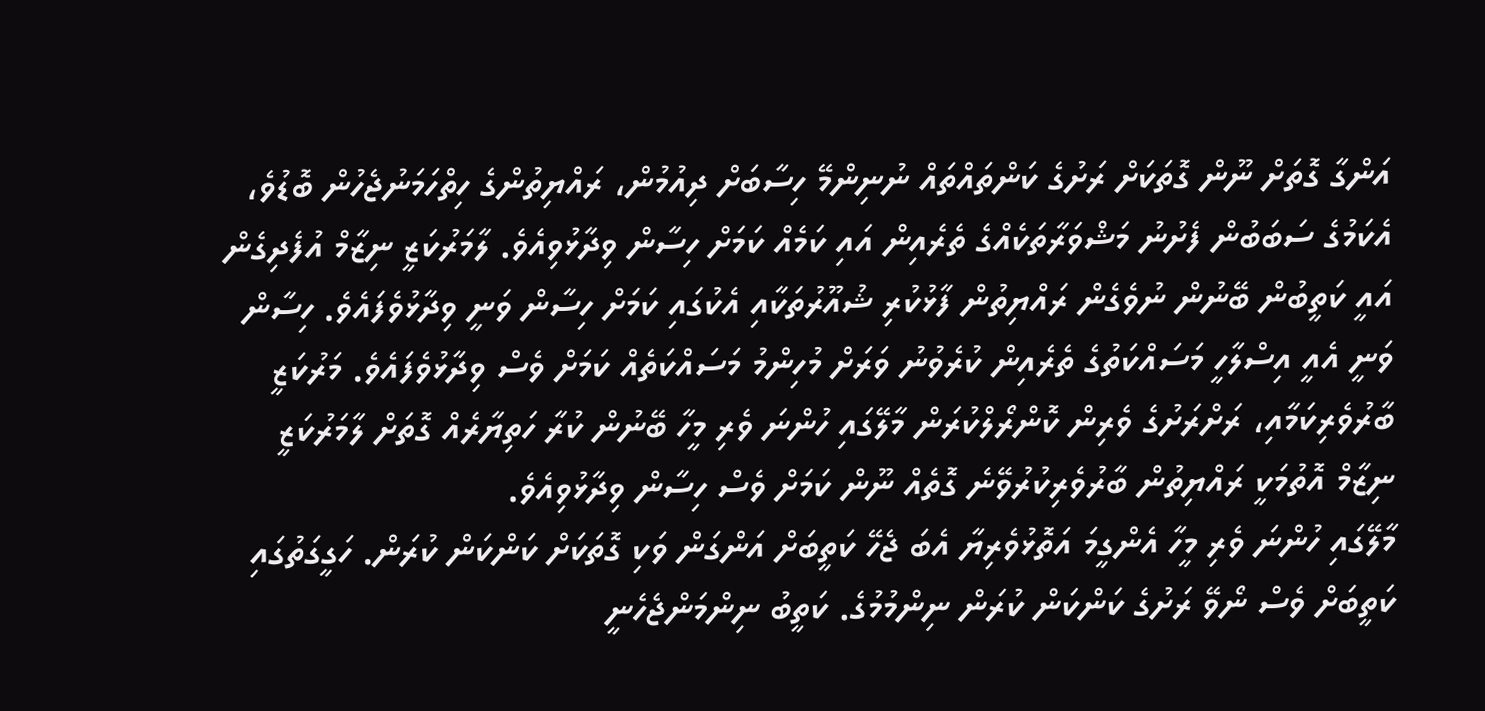އަންގާ ގޮތަށް ނޫން ގޮތަކަށް ރަށުގެ ކަންތައްތައް ނުނިންމޭ ހިސާބަށް ދިއުމުން، ރައްޔިތުންގެ ހިތްހަމަނުޖެހުން ބޮޑުވެ، އެކަމުގެ ސަބަބުން ފެށުނު މަޝްވަރާތަކެއްގެ ތެރެއިން އައި ކަމެއް ކަމަށް ހިސާން ވިދާޅުވިއެވެ. ލާމަރުކަޒީ ނިޒާމް އުފެދިގެން އައީ ކަތީބުން ބޭނުން ނުވެގެން ރައްޔިތުން ފާޅުކުރި ޝުއޫރުތަކާއި އެކުގައި ކަމަށް ހިސާން ވަނީ ވިދާޅުވެފައެވެ. ހިސާން ވަނީ އެއީ އިސްލާހީ މަސައްކަތުގެ ތެރެއިން ކުރެވުނު ވަރަށް މުހިންމު މަސައްކަތެއް ކަމަށް ވެސް ވިދާޅުވެފައެވެ. މަރުކަޒީ ބާރުވެރިކަމާއި، ރަށްރަށުގެ ވެރިން ކޮންރޯލްކުރަން މާލޭގައި ހުންނަ ވެރި މީހާ ބޭނުން ކުރާ ހަތިޔާރެއް ގޮތަށް ލާމަރުކަޒީ ނިޒާމް އޮތުމަކީ ރައްޔިތުން ބާރުވެރިކުރުވޭނެ ގޮތެއް ނޫން ކަމަށް ވެސް ހިސާން ވިދާޅުވިއެވެ.
މާލޭގައި ހުންނަ ވެރި މީހާ އެންގީމަ އަތޮޅުވެރިޔާ އެބަ ޖެހޭ ކަތީބަށް އަންގަން ވަކި ގޮތަކަށް ކަންކަން ކުރަން. ހަގީގަތުގައި ކަތީބަށް ވެސް ނޯވޭ ރަށުގެ ކަންކަން ކުރަން ނިންމުމުގެ. ކަތީބު ނިންމަންޖެހެނީ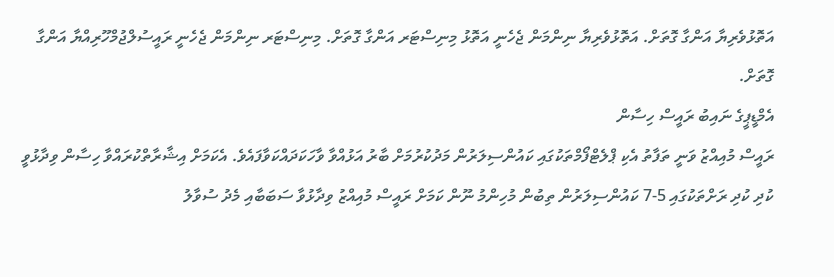އަތޮޅުވެރިޔާ އަންގާ ގޮތަށް. އަތޮޅުވެރިޔާ ނިންމަން ޖެހެނީ އަތޮޅު މިނިސްޓަރ އަންގާ ގޮތަށް. މިނިސްޓަރ ނިންމަން ޖެހެނީ ރައީސުލްޖުމްހޫރިއްޔާ އަންގާ ގޮތަށް.
އެމްޑީޕީގެ ނައިބު ރައީސް ހިސާން
ރައީސް މުއިއްޒު ވަނީ ތަފާތު އެކި ޕްލެޓްފޯމްތަކުގައި ކައުންސިލަރުން މަދުކުރުމަށް ބާރު އަޅުއްވާ ވާހަކަދައްކަވާފައެވެ. އެކަމަށް އިޝާރާތްކުރައްވާ ހިސާން ވިދާޅުވީ ކުދި ކުދި ރަށްތަކުގައި 5-7 ކައުންސިލަރުން ތިބުން މުހިންމު ނޫން ކަމަށް ރައީސް މުއިއްޒު ވިދާޅުވާ ސަބަބާއި މެދު ސުވާލު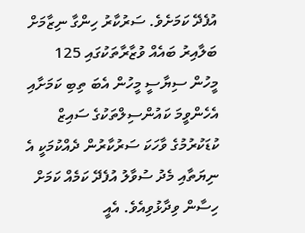އުފެދޭ ކަމަށެވެ. ސަރުކާރު ހިންގާ ނިޒާމަށް ބަލާއިރު ބައެއް ވުޒާރާތަކުގައި 125 މީހުން ސިޔާސީ މީހުން އެބަ ތިބި ކަމަށާއި އެހެންވީމަ ކައުންސިލްތަކުގެ ސައިޒް ކުޑަކުރުމުގެ ވާހަކަ ސަރުކާރުން ދެއްކުމަކީ އެ ނިޔަތާއި މެދު ސުވާލު އުފެދޭ ކަމެއް ކަމަށް ހިސާން ވިދާޅުވިއެވެ. އެއީ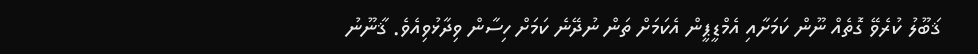ޤަބޫލު ކުރެވޭ ގޮތެއް ނޫން ކަމަށާއި އެމްޑީޕީން އެކަމަށް ތަން ނުދޭނެ ކަމަށް ހިސާން ވިދާޅުވިއެވެ. ޤާނޫނު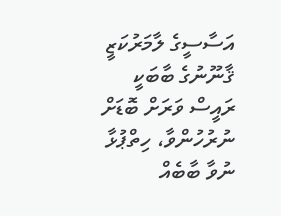އަސާސީގެ ލާމަރުކަޒީ ޤާނޫނުގެ ބާބަކީ ރައީސް ވަރަށް ބޮޑަށް ނުރުހުންވާ، ހިތްޕުޅާ ނުވާ ބާބެއް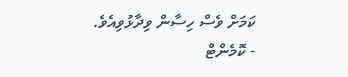ކަމަށް ވެސް ހިސާން ވިދާޅުވިއެވެ.
- ކޮމެންޓް